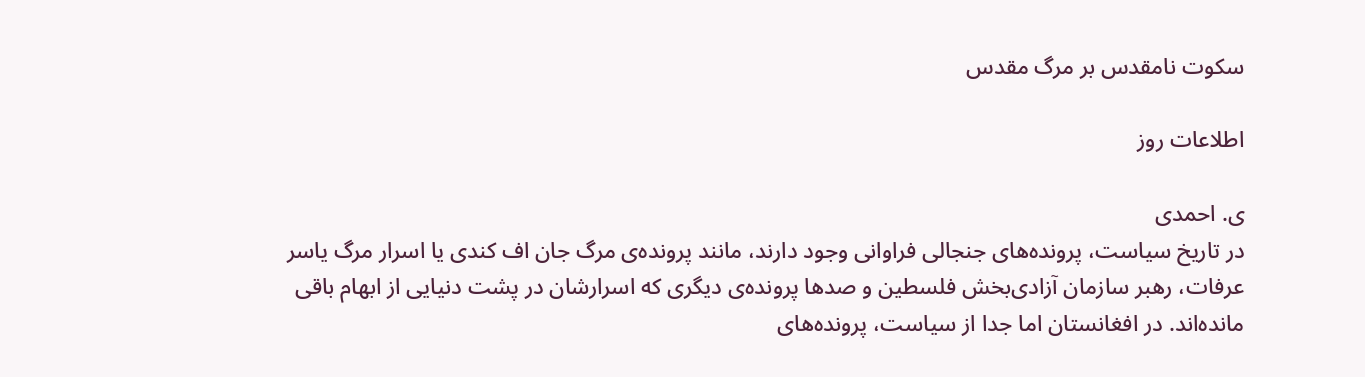سکوت نامقدس بر مرگ مقدس

اطلاعات روز

ی. احمدی
در تاریخ سیاست، پرونده‌های جنجالی فراوانی وجود دارند، مانند پرونده‌‌ی مرگ جان اف کندی ‌یا اسرار مرگ یاسر عرفات، رهبر سازمان آزادی‌بخش فلسطین و صدها پرونده‌ی دیگری که اسرارشان در پشت دنیایی از ابهام باقی مانده‌اند. در افغانستان اما جدا‌ از سیاست، پرونده‌های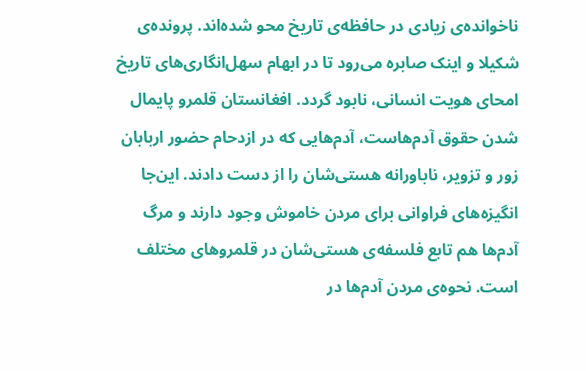نا‌خوانده‌ی زیادی در حافظه‌ی تاریخ‌ محو شد‌ه‌اند. پرونده‌ی شکیلا و اینک صابره می‌رود تا در ابهام سهل‌انگاری‌های تاریخ امحای هویت انسانی، نابود گردد. افغانستان قلمرو‌ پایمال شدن حقوق آدم‌هاست، آدم‌هایی که در ازدحام حضور اربابان زور و تزویر، ناباورانه هستی‌شان را از دست دادند. این‌جا انگیزه‌های فراوانی برای مردن خاموش وجود دارند و مرگ آدم‌ها هم تابع فلسفه‌‌ی هستی‌شان در قلمرو‌های مختلف است. نحوه‌ی مردن آدم‌ها در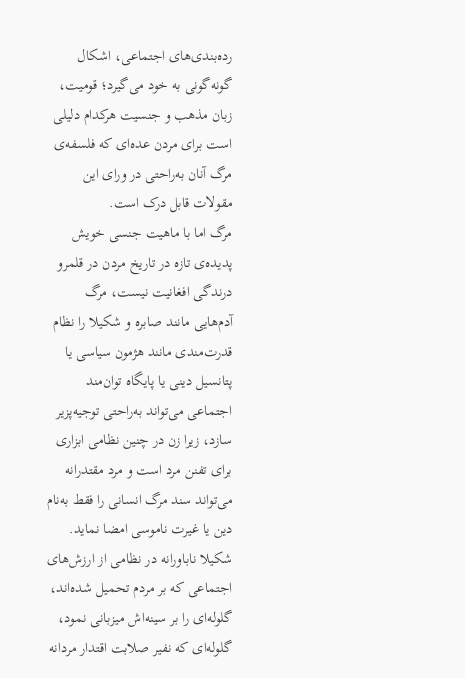رده‌بندی‌های اجتماعی، اشکال گونه‌گونی به خود می‌گیرد؛ قومیت، زبان مذهب و جنسیت هرکدام دلیلی است برای مردن عده‌ای که فلسفه‌ی مرگ آنان به‌راحتی در ورای این مقولات قابل درک است.
مرگ اما با ماهیت جنسی خویش پدیده‌ی تازه در تاریخ مردن در قلمرو‌ درندگی افغانیت نیست، مرگ آدم‌هایی مانند صابره و شکیلا را ‌نظام‌ قدرت‌مندی مانند هژمون سیاسی یا پتانسیل دینی ‌یا پایگاه توان‌مند اجتماعی می‌تواند به‌راحتی توجیه‌پزیر سازد، زیرا زن در چنین نظامی ابزاری برای تفنن مرد است و مرد مقتدرانه می‌تواند سند مرگ انسانی را فقط به‌نام دین یا غیرت ناموسی امضا نماید. شکیلا ناباورانه در نظامی از ارزش‌های اجتماعی که بر مردم تحمیل شده‌اند، گلوله‌ای را بر سینه‌اش میزبانی نمود، گلوله‌ای که نفیر صلابت اقتدار مردانه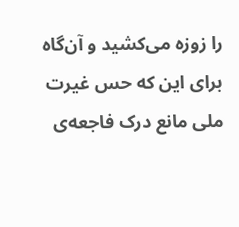را زوزه می‌کشید و آن‌گاه برای این که حس غیرت ملی مانع درک فاجعه‌‌ی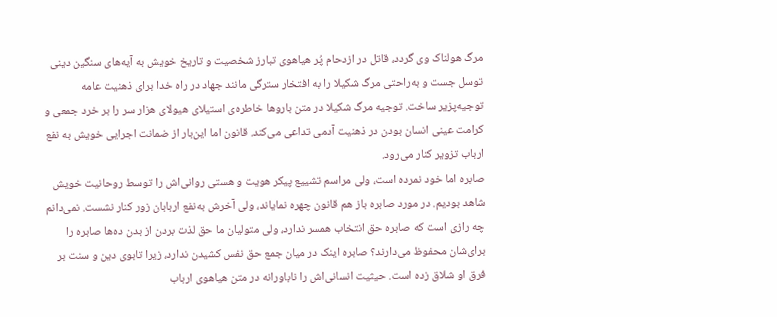مرگ هولناک وی گردد، قاتل در ازدحام پُر هیاهوی تبارز شخصیت و تاریخ خویش به آیه‌های سنگین دینی توسل جست و به‌راحتی مرگ شکیلا را به افتخار سترگی مانند جهاد در راه خدا برای ذهنیت عامه توجیه‌پزیر ساخت. توجیه مرگ شکیلا در متن بارو‌ها خاطره‌‌ی استیلای هیولای هزار سر را بر خرد جمعی و کرامت عینی انسان بودن‌ در ذهنیت آدمی تداعی می‌کند. قانون اما این‌بار از ضمانت اجرایی خویش به نفع ارباب تزویر کنار می‌رود.
صابره اما خود نمرده است، ولی مراسم تشییع پیکر هویت و هستی روانی‌اش را توسط روحانیت خویش شاهد بودیم. در مورد صابره باز هم قانون چهره نمایاند، ولی آخرش به‌نفع اربابان زور کنار نشست. نمی‌دانم چه رازی است که ‌صابره حق انتخاب همسر ندارد، ولی متولیان ما حق لذت بردن از بدن ده‌ها صابره را برای‌شان محفوظ می‌دارند؟ صابره اینک در میان جمع حق نفس کشیدن ندارد، زیرا تابوی دین و سنت بر فرق او شلاق زده است. حیثیت انسانی‌اش را ناباورانه در متن هیاهوی ارباب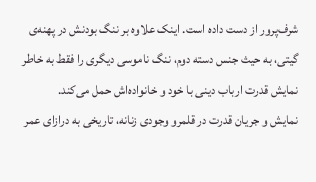شرف‌پرور از دست داده است. اینک علاوه بر ننگ بودنش در پهنه‌ی گیتی، به حیث جنس دسته دوم‌، ننگ ناموسی دیگری را فقط به خاطر نمایش قدرت ارباب دینی با خود و خانواده‌اش حمل می‌کند.
نمایش و جریان قدرت‌ در قلمرو‌ وجودی زنانه، تاریخی به درازای عمر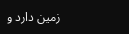زمین دارد و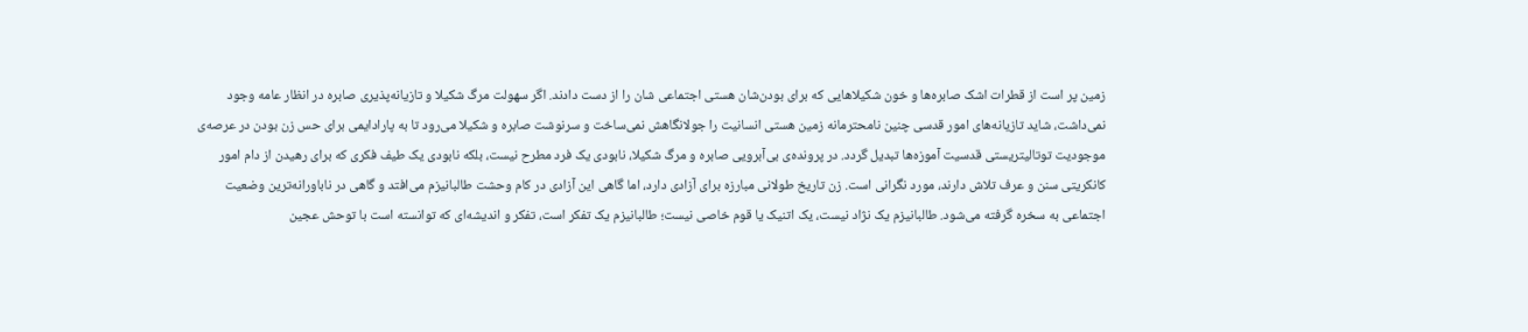زمین پر است از قطرات اشک‌ صابره‌ها و خون شکیلا‌هایی که برای بودن‌شان هستی اجتماعی شان را از دست دادند. اگر سهولت مرگ شکیلا و تازیانه‌‌پذیری صابره در انظار عامه وجود نمی‌داشت، شاید تازیانه‌های امور قدسی چنین نامحترمانه زمین هستی انسانیت را جولانگاهش نمی‌ساخت و سرنوشت صابره و شکیلا می‌رود تا به پارادایمی برای حس زن بودن در عرصه‌ی موجودیت توتالیتریستی قدسیت آموزه‌ها تبدیل گردد. در پرونده‌ی بی‌آبرویی صابره و مرگ شکیلا، نابودی یک فرد مطرح نیست‌، بلکه نابودی یک طیف فکری که برای رهیدن از دام امور کانکریتی سنن و عرف تلاش دارند، مورد نگرانی است. زن تاریخ طولانی مبارزه برای آزادی دارد، اما گاهی این آزادی در کام وحشت طالبانیزم می‌افتد و گاهی در ناباورانه‌ترین وضعیت اجتماعی به سخره گرفته می‌شود. طالبانیزم یک نژاد نیست، یک اتنیک یا قوم‌ خاصی نیست؛ طالبانیزم یک تفکر است، تفکر و اندیشه‌ای که توانسته است با توحش عجین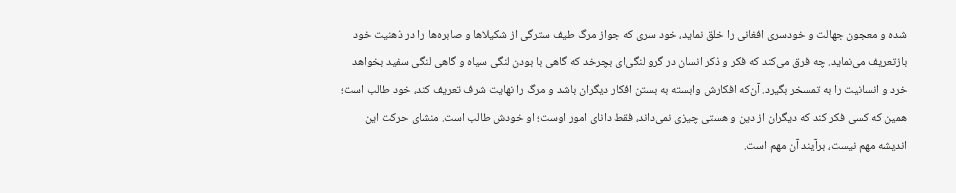شده و معجون جهالت و خودسری افغانی را خلق نماید، خود سری که جواز مرگ طیف‌ سترگی از شکیلاها و صابره‌ها را در ذهنیت خود باز‌تعریف می‌نماید. چه فرق می‌کند که فکر و ذکر انسان در گرو لنگی‌ای بچرخد که گاهی با بودن لنگی سیاه و گاهی لنگی سفید بخواهد‌ خرد و انسانیت را به تمسخر بگیرد‌. آن‌که افکارش وابسته به بستن افکار دیگران باشد و مرگ را نهایت شرف تعریف کند، خود طالب است‌؛ همین که کسی فکر کند که دیگران از دین و هستی چیزی نمی‌داند، فقط دانای امور اوست؛ او خودش طالب است. منشای حرکت این اندیشه مهم نیست، برآیند آن مهم است.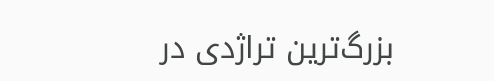بزرگ‌‌ترین تراژدی در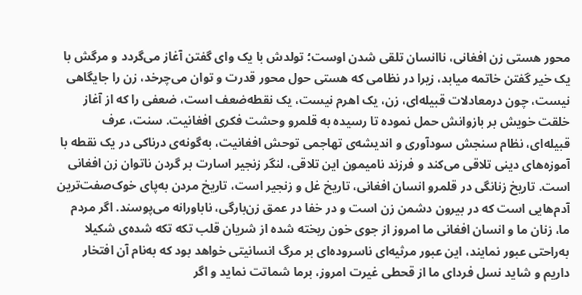محور‌ هستی زن افغانی، نا‌انسان تلقی شدن اوست؛ تولدش با یک وای گفتن آغاز می‌گردد و مرگش با یک خیر گفتن خاتمه میابد، زیرا در نظامی که هستی حول محور قدرت و توان می‌چرخد، زن را جایگاهی نیست، چون درمعادلات قبیله‌ای، زن، یک اهرم نیست، یک نقطه‌ضعف است، ضعفی را که از آغاز خلقت خویش بر بازوانش حمل نموده تا رسیده به قلمرو‌ وحشت فکری افغانیت. سنت، عرف قبیله‌ای، نظام سنجش سود‌آوری و اندیشه‌ی تهاجمی توحش افغانیت، به‌گونه‌‌ی درناکی در یک نقطه با آموزه‌های دینی تلاقی می‌کند و فرزند نامیمون این تلاقی، لنگر زنجیر اسارت بر گردن ناتوان زن افغانی است. تاریخ زنانگی در قلمرو‌ انسان افغانی، تاریخ غل و زنجیر است، تاریخ مردن به‌پای خوک‌صفت‌ترین آدم‌هایی است که در بیرون دشمن زن است و در خفا در عمق زن‌بار‌‌گی، ناباورانه می‌پوسند. اگر مردم ما، زنان ما و انسان افغانی ما امروز از جوی خون ریخته شده از شریان قلب تکه تکه شده‌ی شکیلا به‌راحتی عبور نمایند، این عبور مرثیه‌ای ناسروده‌ای بر مرگ انسانیتی خواهد بود که به‌نام آن افتخار داریم و شاید نسل فردای ما از قحطی غیرت امروز‌، برما شماتت نماید و اگر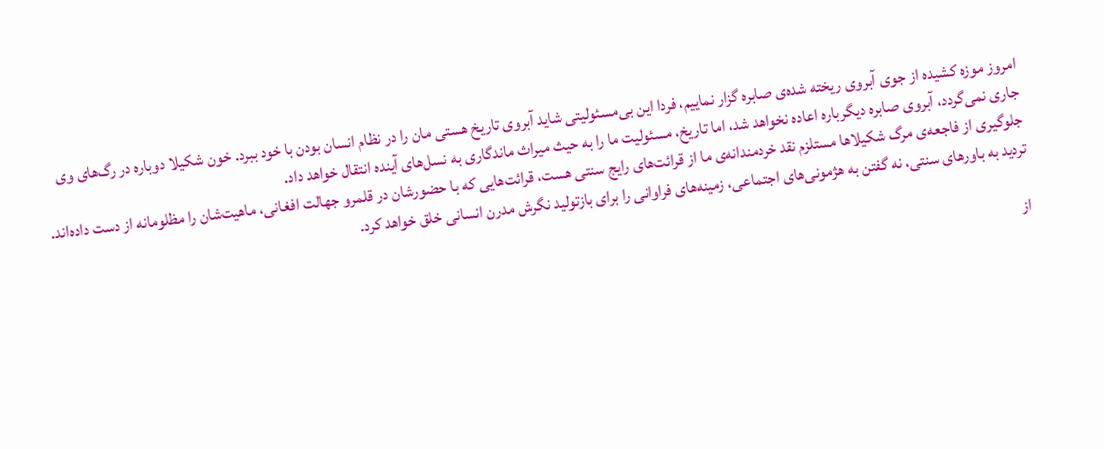امروز موزه کشیده از جوی آبروی ریخته شده‌ی صابره گزار نماییم، فردا این بی‌مسئولیتی شاید آبروی تاریخ هستی مان را در نظام انسان بودن با خود ببرد. خون شکیلا دوباره در رگ‌های وی جاری نمی‌گردد، آبروی صابره دیگر‌باره اعاده نخواهد شد، اما تاریخ، مسئولیت ما را به حیث میراث ماندگاری به نسل‌های آینده انتقال خواهد داد.
جلو‌گیری از فاجعه‌ی مرگ شکیلاها مستلزم نقد خردمندانه‌ی ما از قرائت‌های رایج سنتی هست، قرائت‌هایی که با حضورشان در قلمرو‌ جهالت افغانی، ماهیت‌شان را مظلومانه از دست داده‌اند. تردید به باورهای سنتی، نه گفتن به هژمونی‌های اجتماعی، زمینه‌های فراوانی را برای بازتولید نگرش مدرن انسانی خلق خواهد کرد.

از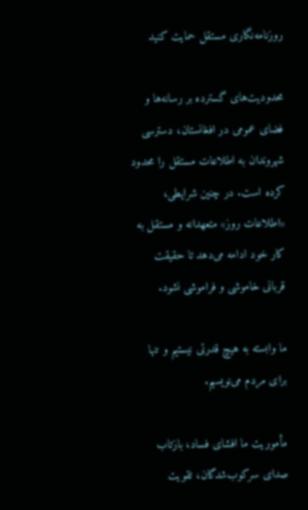روزنامه‌نگاری مستقل حمایت کنید

محدودیت‌های گسترده بر رسانه‌ها و فضای عمومی در افغانستان، دسترسی شهروندان به اطلاعات مستقل را محدود کرده است. در چنین شرایطی، «اطلاعات روز» متعهدانه و مستقل به کار خود ادامه می‌دهد تا حقیقت قربانی خاموشی و فراموشی نشود.

ما وابسته به هیچ قدرتی نیستیم و تنها برای مردم می‌نویسیم.

مأموریت ما افشای فساد، بازتاب صدای سرکوب‌شدگان، تقویت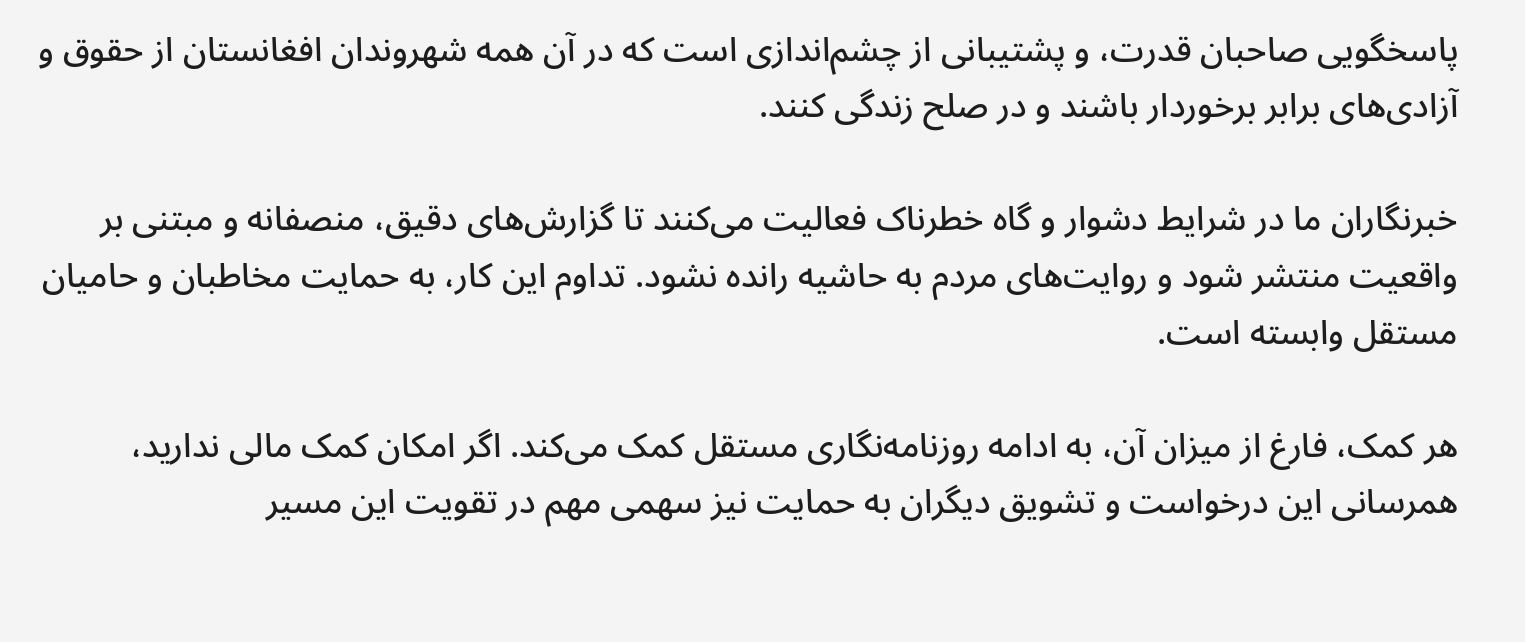پاسخگویی صاحبان قدرت، و پشتیبانی از چشم‌اندازی است که در آن همه شهروندان افغانستان از حقوق و آزادی‌های برابر برخوردار باشند و در صلح زندگی کنند.

خبرنگاران ما در شرایط دشوار و گاه خطرناک فعالیت می‌کنند تا گزارش‌های دقیق، منصفانه و مبتنی بر واقعیت منتشر شود و روایت‌های مردم به حاشیه رانده نشود. تداوم این کار، به حمایت مخاطبان و حامیان مستقل وابسته است.

هر کمک، فارغ از میزان آن، به ادامه روزنامه‌نگاری مستقل کمک می‌کند. اگر امکان کمک مالی ندارید، همرسانی این درخواست و تشویق دیگران به حمایت نیز سهمی مهم در تقویت این مسیر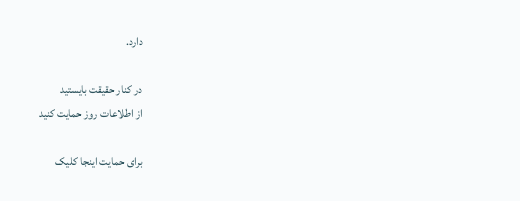دارد.

در کنار حقیقت بایستید
از اطلاعات روز حمایت کنید

برای حمایت اینجا کلیک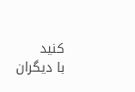کنید
با دیگران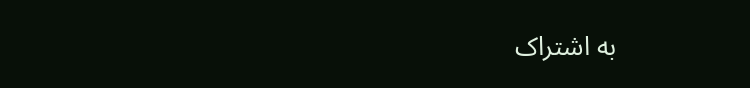به‌‌ اشتراک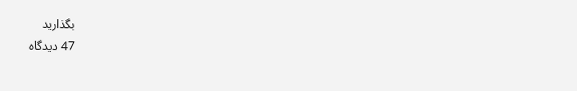بگذارید
47 دیدگاه